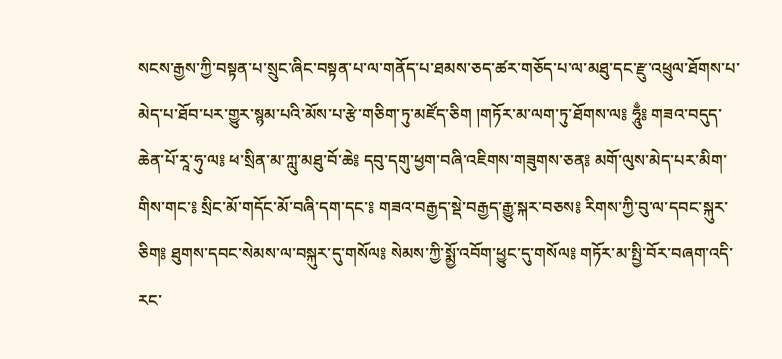སངས་རྒྱས་ཀྱི་བསྟན་པ་སྲུང་ཞིང་བསྟན་པ་ལ་གནོད་པ་ཐམས་ཅད་ཚར་གཅོད་པ་ལ་མཐུ་དང་རྫུ་འཕྲུལ་ཐོགས་པ་མེད་པ་ཐོབ་པར་གྱུར་སྙམ་པའི་མོས་པ་རྩེ་གཅིག་ཏུ་མཛོད་ཅིག །གཏོར་མ་ལག་ཏུ་ཐོགས་ལ༔ ཧཱུྃ༔ གཟའ་བདུད་ཆེན་པོ་རཱ་ཧུ་ལ༔ ཕ་སྲིན་མ་ཀླུ་མཐུ་བོ་ཆེ༔ དབུ་དགུ་ཕྱག་བཞི་འཇིགས་གཟུགས་ཅན༔ མགོ་ལུས་མེད་པར་མིག་གིས་གང་༔ སྲིང་མོ་གདོང་མོ་བཞི་དག་དང་༔ གཟའ་བརྒྱད་སྡེ་བརྒྱད་རྒྱུ་སྐར་བཅས༔ རིགས་ཀྱི་བུ་ལ་དབང་སྐུར་ཅིག༔ ཐུགས་དབང་སེམས་ལ་བསྐུར་དུ་གསོལ༔ སེམས་ཀྱི་སྨྱོ་འབོག་ཕྱུང་དུ་གསོལ༔ གཏོར་མ་སྤྱི་བོར་བཞག་འདི་རང་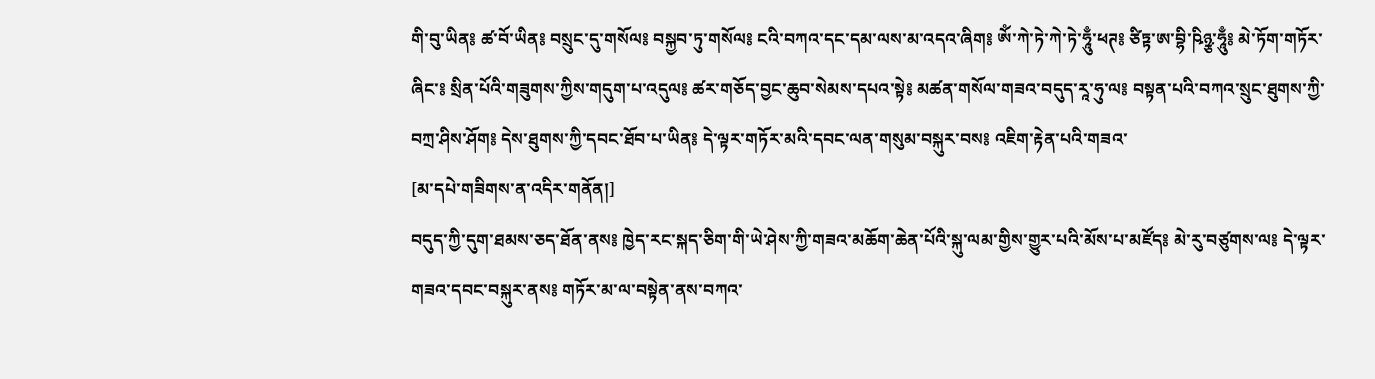གི་བུ་ཡིན༔ ཚ་བོ་ཡིན༔ བསྲུང་དུ་གསོལ༔ བསྐྱབ་ཏུ་གསོལ༔ ངའི་བཀའ་དང་དམ་ལས་མ་འདའ་ཞིག༔ ཨོཾ་ཀེ་ཏེ་ཀེ་ཏེ་ཧཱུྃ་ཕཊ༔ ཙིཏྟ་ཨ་བྷི་ཥིཉྩ་ཧཱུྃ༔ མེ་ཏོག་གཏོར་ཞིང་༔ སྲིན་པོའི་གཟུགས་ཀྱིས་གདུག་པ་འདུལ༔ ཚར་གཅོད་བྱང་ཆུབ་སེམས་དཔའ་སྟེ༔ མཚན་གསོལ་གཟའ་བདུད་རཱ་ཧུ་ལ༔ བསྟན་པའི་བཀའ་སྲུང་ཐུགས་ཀྱི་བཀྲ་ཤིས་ཤོག༔ དེས་ཐུགས་ཀྱི་དབང་ཐོབ་པ་ཡིན༔ དེ་ལྟར་གཏོར་མའི་དབང་ལན་གསུམ་བསྐུར་བས༔ འཇིག་རྟེན་པའི་གཟའ་
[མ་དཔེ་གཟིགས་ན་འདིར་གནོན།]
བདུད་ཀྱི་དུག་ཐམས་ཅད་ཐོན་ནས༔ ཁྱེད་རང་སྐད་ཅིག་གི་ཡེ་ཤེས་ཀྱི་གཟའ་མཆོག་ཆེན་པོའི་སྐུ་ལམ་གྱིས་གྱུར་པའི་མོས་པ་མཛོད༔ མེ་རུ་བཙུགས་ལ༔ དེ་ལྟར་གཟའ་དབང་བསྐུར་ནས༔ གཏོར་མ་ལ་བསྟེན་ནས་བཀའ་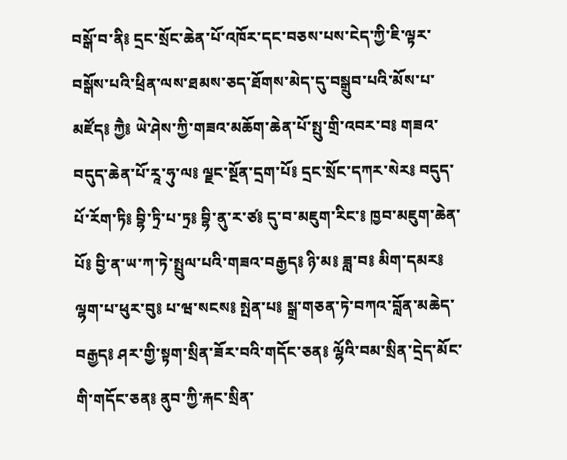བསྒོ་བ་ནི༔ དྲང་སྲོང་ཆེན་པོ་འཁོར་དང་བཅས་པས་ངེད་ཀྱི་ཇི་ལྟར་བསྒོས་པའི་ཕྲིན་ལས་ཐམས་ཅད་ཐོགས་མེད་དུ་བསྒྲུབ་པའི་མོས་པ་མཛོད༔ ཀྱཻ༔ ཡེ་ཤེས་ཀྱི་གཟའ་མཆོག་ཆེན་པོ་སྤུ་གྲི་འབར་བ༔ གཟའ་བདུད་ཆེན་པོ་རཱ་ཧུ་ལ༔ ལྗང་སྔོན་དྲག་པོ༔ དྲང་སྲོང་དཀར་སེར༔ བདུད་པོ་རོག་ཏི༔ བྷི་ཏྲི་པ་ཏྲ༔ བྷི་ནུ་ར་ཙ༔ དུ་བ་མཇུག་རིང་༔ ཁྱབ་མཇུག་ཆེན་པོ༔ བྱི་ན་ཡ་ཀ་ཏེ་སྤྲུལ་པའི་གཟའ་བརྒྱད༔ ཉི་མ༔ ཟླ་བ༔ མིག་དམར༔ ལྷག་པ་ཕུར་བུ༔ པ་ཝ་སངས༔ སྤེན་པ༔ སྒྲ་གཅན་ཏེ་བཀའ་བློན་མཆེད་བརྒྱད༔ ཤར་གྱི་སྟག་སྲིན་ཟོར་བའི་གདོང་ཅན༔ ལྷོའི་བམ་སྲིན་དྲེད་མོང་གི་གདོང་ཅན༔ ནུབ་ཀྱི་རྐང་སྲིན་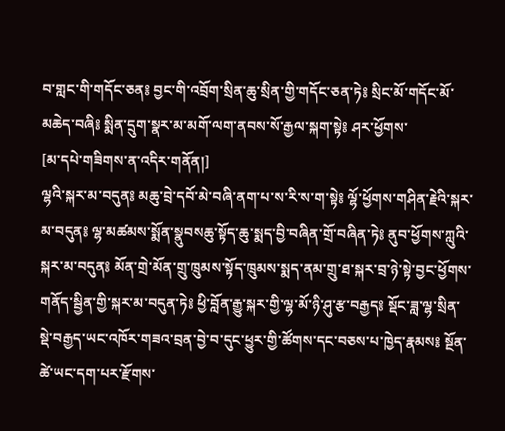བ་གླང་གི་གདོང་ཅན༔ བྱང་གི་འབྲོག་སྲིན་ཆུ་སྲིན་གྱི་གདོང་ཅན་ཏེ༔ སྲིང་མོ་གདོང་མོ་མཆེད་བཞི༔ སྨིན་དྲུག་སྣར་མ་མགོ་ལག་ནབས་སོ་རྒྱལ་སྐག་སྟེ༔ ཤར་ཕྱོགས་
[མ་དཔེ་གཟིགས་ན་འདིར་གནོན།]
ལྷའི་སྐར་མ་བདུན༔ མཆུ་བྲེ་དབོ་མེ་བཞི་ནག་པ་ས་རི་ས་ག་སྟེ༔ ལྷོ་ཕྱོགས་གཤིན་རྗེའི་སྐར་མ་བདུན༔ ལྷ་མཚམས་སྨོན་སྣུབསཆུ་སྟོད་ཆུ་སྨད་བྱི་བཞིན་གྲོ་བཞིན་ཏེ༔ ནུབ་ཕྱོགས་ཀླུའི་སྐར་མ་བདུན༔ མོན་གྲེ་མོན་གྲུ་ཁྲུམས་སྟོད་ཁྲུམས་སྨད་ནམ་གྲུ་ཐ་སྐར་བྲ་ཉེ་སྟེ་བྱང་ཕྱོགས་གནོད་སྦྱིན་གྱི་སྐར་མ་བདུན་ཏེ༔ ཕྱི་བློན་རྒྱུ་སྐར་གྱི་ལྷ་མོ་ཉི་ཤུ་རྩ་བརྒྱད༔ སྡོང་ཟླ་ལྷ་སྲིན་སྡེ་བརྒྱད་ཡང་འཁོར་གཟའ་བྲན་བྱེ་བ་དུང་ཕྱུར་གྱི་ཚོགས་དང་བཅས་པ་ཁྱེད་རྣམས༔ སྔོན་ཚེ་ཡང་དག་པར་རྫོགས་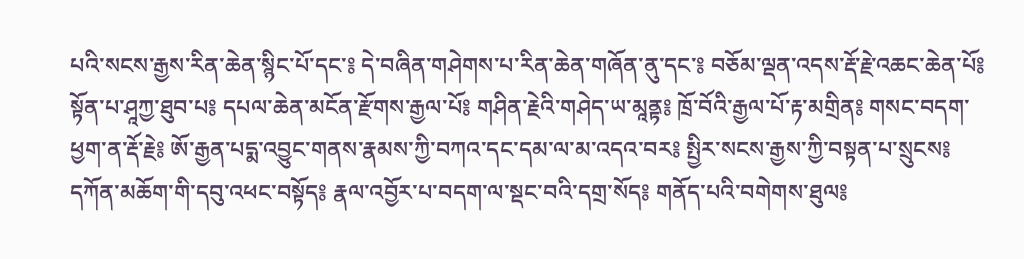པའི་སངས་རྒྱས་རིན་ཆེན་སྙིང་པོ་དང་༔ དེ་བཞིན་གཤེགས་པ་རིན་ཆེན་གཞོན་ནུ་དང་༔ བཅོམ་ལྡན་འདས་རྡོ་རྗེ་འཆང་ཆེན་པོ༔ སྟོན་པ་ཤཱཀྱ་ཐུབ་པ༔ དཔལ་ཆེན་མངོན་རྫོགས་རྒྱལ་པོ༔ གཤིན་རྗེའི་གཤེད་ཡ་མཱནྟ༔ ཁྲོ་བོའི་རྒྱལ་པོ་རྟ་མགྲིན༔ གསང་བདག་ཕྱག་ན་རྡོ་རྗེ༔ ཨོ་རྒྱན་པདྨ་འབྱུང་གནས་རྣམས་ཀྱི་བཀའ་དང་དམ་ལ་མ་འདའ་བར༔ སྤྱིར་སངས་རྒྱས་ཀྱི་བསྟན་པ་སྲུངས༔ དཀོན་མཆོག་གི་དབུ་འཕང་བསྟོད༔ རྣལ་འབྱོར་པ་བདག་ལ་སྡང་བའི་དགྲ་སོད༔ གནོད་པའི་བགེགས་ཐུལ༔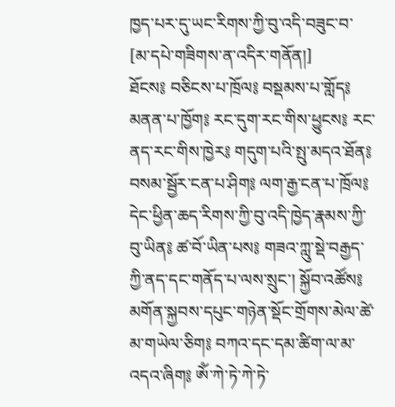ཁྱད་པར་དུ་ཡང་རིགས་ཀྱི་བུ་འདི་བཟུང་བ་
[མ་དཔེ་གཟིགས་ན་འདིར་གནོན།]
ཐོངས༔ བཅིངས་པ་ཁྲོལ༔ བསྡམས་པ་གློད༔ མནན་པ་ཁྱོག༔ རང་དུག་རང་གིས་ཕྱུངས༔ རང་ནད་རང་གིས་ཁྱེར༔ གདུག་པའི་སྤུ་མདའ་ཐོན༔ བསམ་སྦྱོར་ངན་པ་ཤིག༔ ལག་རྒྱ་ངན་པ་ཁྲོལ༔ དེང་ཕྱིན་ཆད་རིགས་ཀྱི་བུ་འདི་ཁྱེད་རྣམས་ཀྱི་བུ་ཡིན༔ ཚ་བོ་ཡིན་པས༔ གཟའ་ཀླུ་སྡེ་བརྒྱད་ཀྱི་ནད་དང་གནོད་པ་ལས་སྲུང་། སྐྱོབ་འཚོས༔ མགོན་སྐྱབས་དཔུང་གཉེན་སྡོང་གྲོགས་མེལ་ཚེ་མ་གཡེལ་ཅིག༔ བཀའ་དང་དམ་ཚིག་ལ་མ་འདའ་ཞིག༔ ཨོཾ་ཀེ་ཏེ་ཀེ་ཏེ་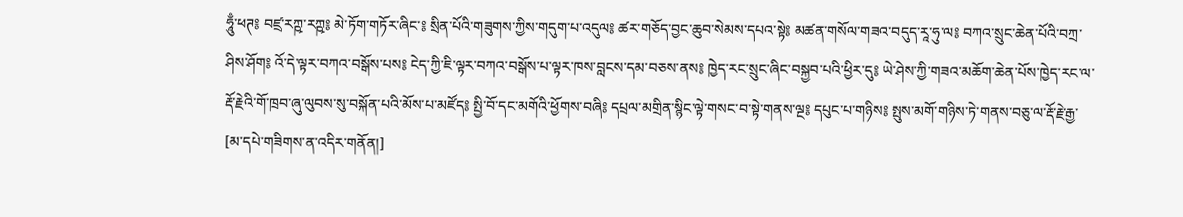ཧཱུྃ་ཕཊ༔ བཛྲ་རཀྵ་རཀྵ༔ མེ་ཏོག་གཏོར་ཞིང་༔ སྲིན་པོའི་གཟུགས་ཀྱིས་གདུག་པ་འདུལ༔ ཚར་གཅོད་བྱང་ཆུབ་སེམས་དཔའ་སྟེ༔ མཚན་གསོལ་གཟའ་བདུད་རཱ་ཧུ་ལ༔ བཀའ་སྲུང་ཆེན་པོའི་བཀྲ་ཤིས་ཤོག༔ འོ་དེ་ལྟར་བཀའ་བསྒོས་པས༔ ངེད་ཀྱི་ཇི་ལྟར་བཀའ་བསྒོས་པ་ལྟར་ཁས་བླངས་དམ་བཅས་ནས༔ ཁྱེད་རང་སྲུང་ཞིང་བསྐྱབ་པའི་ཕྱིར་དུ༔ ཡེ་ཤེས་ཀྱི་གཟའ་མཆོག་ཆེན་པོས་ཁྱེད་རང་ལ་རྡོ་རྗེའི་གོ་ཁྲབ་ཞུ་ལུབས་སུ་བསྐོན་པའི་མོས་པ་མཛོད༔ སྤྱི་བོ་དང་མགོའི་ཕྱོགས་བཞི༔ དཔྲལ་མགྲིན་སྙིང་ལྟེ་གསང་བ་སྟེ་གནས་ལྔ༔ དཔུང་པ་གཉིས༔ སྤུས་མགོ་གཉིས་ཏེ་གནས་བཅུ་ལ་རྡོ་རྗེ་རྒྱ་
[མ་དཔེ་གཟིགས་ན་འདིར་གནོན།]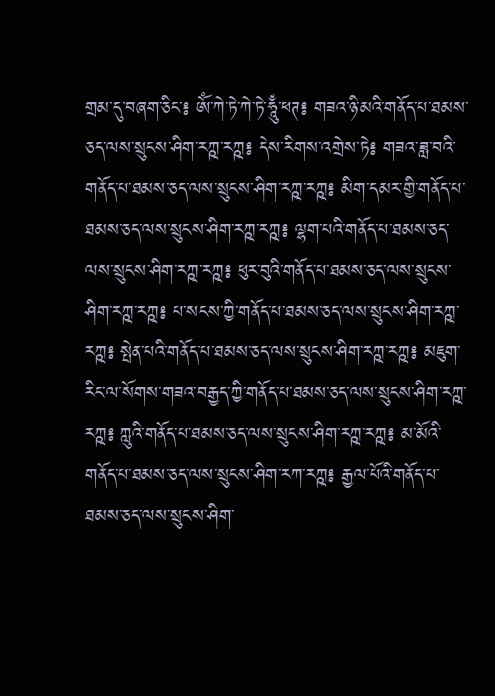གྲམ་དུ་བཞག་ཅིང་༔ ཨོཾ་ཀེ་ཏེ་ཀེ་ཏེ་ཧཱུྃ་ཕཊ༔ གཟའ་ཉི་མའི་གནོད་པ་ཐམས་ཅད་ལས་སྲུངས་ཤིག་རཀྵ་རཀྵ༔ དེས་རིགས་འགྲེས་ཏེ༔ གཟའ་ཟླ་བའི་གནོད་པ་ཐམས་ཅད་ལས་སྲུངས་ཤིག་རཀྵ་རཀྵ༔ མིག་དམར་གྱི་གནོད་པ་ཐམས་ཅད་ལས་སྲུངས་ཤིག་རཀྵ་རཀྵ༔ ལྷག་པའི་གནོད་པ་ཐམས་ཅད་ལས་སྲུངས་ཤིག་རཀྵ་རཀྵ༔ ཕུར་བུའི་གནོད་པ་ཐམས་ཅད་ལས་སྲུངས་ཤིག་རཀྵ་རཀྵ༔ པ་སངས་ཀྱི་གནོད་པ་ཐམས་ཅད་ལས་སྲུངས་ཤིག་རཀྵ་རཀྵ༔ སྤེན་པའི་གནོད་པ་ཐམས་ཅད་ལས་སྲུངས་ཤིག་རཀྵ་རཀྵ༔ མཇུག་རིང་ལ་སོགས་གཟའ་བརྒྱད་ཀྱི་གནོད་པ་ཐམས་ཅད་ལས་སྲུངས་ཤིག་རཀྵ་རཀྵ༔ ཀླུའི་གནོད་པ་ཐམས་ཅད་ལས་སྲུངས་ཤིག་རཀྵ་རཀྵ༔ མ་མོའི་གནོད་པ་ཐམས་ཅད་ལས་སྲུངས་ཤིག་རཀ་རཀྵ༔ རྒྱལ་པོའི་གནོད་པ་ཐམས་ཅད་ལས་སྲུངས་ཤིག་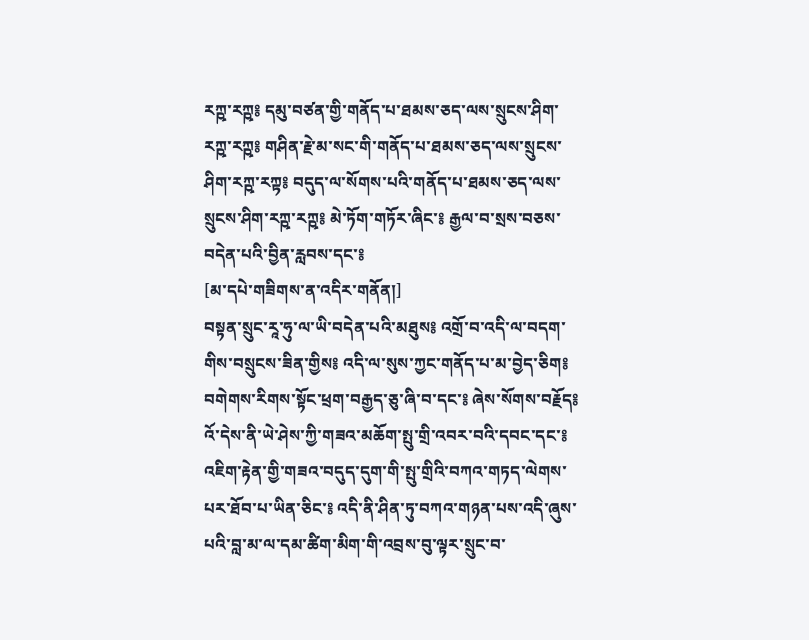རཀྵ་རཀྵ༔ དམུ་བཙན་གྱི་གནོད་པ་ཐམས་ཅད་ལས་སྲུངས་ཤིག་རཀྵ་རཀྵ༔ གཤིན་རྗེ་མ་སང་གི་གནོད་པ་ཐམས་ཅད་ལས་སྲུངས་ཤིག་རཀྵ་རཀྟ༔ བདུད་ལ་སོགས་པའི་གནོད་པ་ཐམས་ཅད་ལས་སྲུངས་ཤིག་རཀྵ་རཀྵ༔ མེ་ཏོག་གཏོར་ཞིང་༔ རྒྱལ་བ་སྲས་བཅས་བདེན་པའི་བྱིན་རླབས་དང་༔
[མ་དཔེ་གཟིགས་ན་འདིར་གནོན།]
བསྟན་སྲུང་རཱ་ཧུ་ལ་ཡི་བདེན་པའི་མཐུས༔ འགྲོ་བ་འདི་ལ་བདག་གིས་བསྲུངས་ཟིན་གྱིས༔ འདི་ལ་སུས་ཀྱང་གནོད་པ་མ་བྱེད་ཅིག༔ བགེགས་རིགས་སྟོང་ཕྲག་བརྒྱད་ཅུ་ཞི་བ་དང་༔ ཞེས་སོགས་བརྗོད༔ འོ་དེས་ནི་ཡེ་ཤེས་ཀྱི་གཟའ་མཆོག་སྤུ་གྲི་འབར་བའི་དབང་དང་༔ འཇིག་རྟེན་གྱི་གཟའ་བདུད་དུག་གི་སྤུ་གྲིའི་བཀའ་གཏད་ལེགས་པར་ཐོབ་པ་ཡིན་ཅིང་༔ འདི་ནི་ཤིན་ཏུ་བཀའ་གཉན་པས་འདི་ཞུས་པའི་བླ་མ་ལ་དམ་ཚིག་མིག་གི་འབྲས་བུ་ལྟར་སྲུང་བ་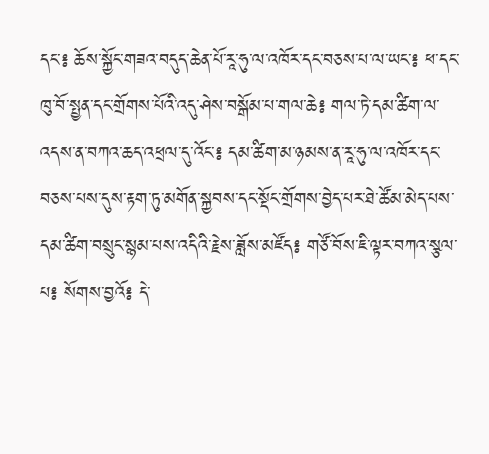དང་༔ ཆོས་སྐྱོང་གཟའ་བདུད་ཆེན་པོ་རཱ་ཧུ་ལ་འཁོར་དང་བཅས་པ་ལ་ཡང་༔ ཕ་དང་ཁུ་བོ་སྤྱན་དང་གྲོགས་པོའི་འདུ་ཤེས་བསྒོམ་པ་གལ་ཆེ༔ གལ་ཏེ་དམ་ཚིག་ལ་འདས་ན་བཀའ་ཆད་འཕྲལ་དུ་འོང་༔ དམ་ཚིག་མ་ཉམས་ན་རཱ་ཧུ་ལ་འཁོར་དང་བཅས་པས་དུས་རྟག་ཏུ་མགོན་སྐྱབས་དང་སྡོང་གྲོགས་བྱེད་པར་ཐེ་ཚོམ་མེད་པས་དམ་ཚིག་བསྲུང་སྙམ་པས་འདིའི་རྗེས་ཟློས་མཛོད༔ གཙོ་བོས་ཇི་ལྟར་བཀའ་སྩལ་པ༔ སོགས་བྱའོ༔ དེ་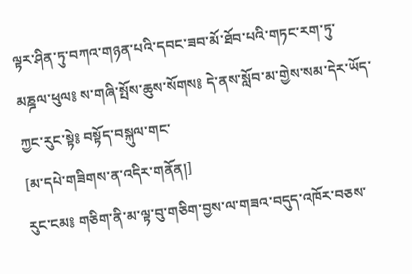ལྟར་ཤིན་ཏུ་བཀའ་གཉན་པའི་དབང་ཟབ་མོ་ཐོབ་པའི་གཏང་རག་ཏུ་མཎྜལ་ཕུལ༔ ས་གཞི་སྤོས་ཆུས་སོགས༔ དེ་ནས་སློབ་མ་གྱེས་སམ་དེར་ཡོད་ཀྱང་རུང་སྟེ༔ བསྟོད་བསྐུལ་གང་
[མ་དཔེ་གཟིགས་ན་འདིར་གནོན།]
རུང་ངམ༔ གཅིག་ནི་མ་ལྟ་བུ་གཅིག་བྱས་ལ་གཟའ་བདུད་འཁོར་བཅས་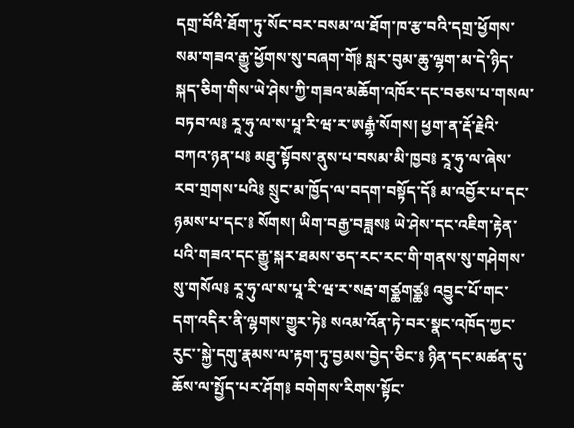དགྲ་བོའི་ཐོག་ཏུ་སོང་བར་བསམ་ལ་ཐོག་ཁ་རྩ་བའི་དགྲ་ཕྱོགས་སམ་གཟའ་རྒྱུ་ཕྱོགས་སུ་བཞག་གོ༔ སླར་བུམ་ཆུ་ལྷག་མ་དེ་ཉིད་སྐད་ཅིག་གིས་ཡེ་ཤེས་ཀྱི་གཟའ་མཆོག་འཁོར་དང་བཅས་པ་གསལ་བཏབ་ལ༔ རཱ་ཧུ་ལ་ས་པཱ་རི་ཝ་ར་ཨརྒྷཾ་སོགས། ཕྱག་ན་རྡོ་རྗེའི་བཀའ་ཉན་པ༔ མཐུ་སྟོབས་ནུས་པ་བསམ་མི་ཁྱབ༔ རཱ་ཧུ་ལ་ཞེས་རབ་གྲགས་པའི༔ སྲུང་མ་ཁྱོད་ལ་བདག་བསྟོད་དོ༔ མ་འབྱོར་པ་དང་ཉམས་པ་དང་༔ སོགས། ཡིག་བརྒྱ་བཟླས༔ ཡེ་ཤེས་དང་འཇིག་རྟེན་པའི་གཟའ་དང་རྒྱུ་སྐར་ཐམས་ཅད་རང་རང་གི་གནས་སུ་གཤེགས་སུ་གསོལ༔ རཱ་ཧུ་ལ་ས་པཱ་རི་ཝ་ར་སརྦ་གཙྪགཙྪ༔ འབྱུང་པོ་གང་དག་འདིར་ནི་ལྷགས་གྱུར་ཏེ༔ སའམ་འོན་ཏེ་བར་སྣང་འཁོད་ཀྱང་རུང་་སྐྱེ་དགུ་རྣམས་ལ་རྟག་ཏུ་བྱམས་བྱེད་ཅིང་༔ ཉིན་དང་མཚན་དུ་ཆོས་ལ་སྤྱོད་པར་ཤོག༔ བགེགས་རིགས་སྟོང་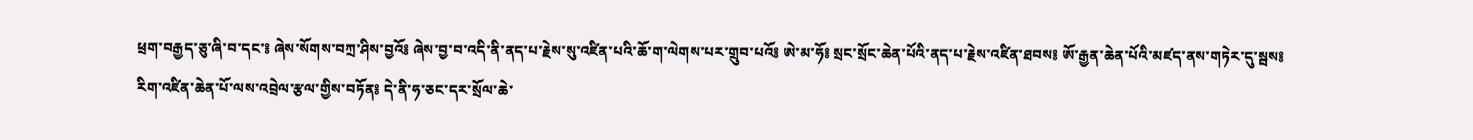ཕྲག་བརྒྱད་ཅུ་ཞི་བ་དང་༔ ཞེས་སོགས་བཀྲ་ཤིས་བྱའོ༔ ཞེས་བྱ་བ་འདི་ནི་ནད་པ་རྗེས་སུ་འཛིན་པའི་ཆོ་ག་ལེགས་པར་གྲུབ་པའོ༔ ཨེ་མ་ཧོ༔ སྲང་སྲོང་ཆེན་པོའི་ནད་པ་རྗེས་འཛིན་ཐབས༔ ཨོ་རྒྱན་ཆེན་པོའི་མཛད་ནས་གཏེར་དུ་སྦས༔ རིག་འཛིན་ཆེན་པོ་ལས་འབྲེལ་རྩལ་གྱིས་བཏོན༔ དེ་ནི་ཧ་ཅང་དར་སྲོལ་ཆེ་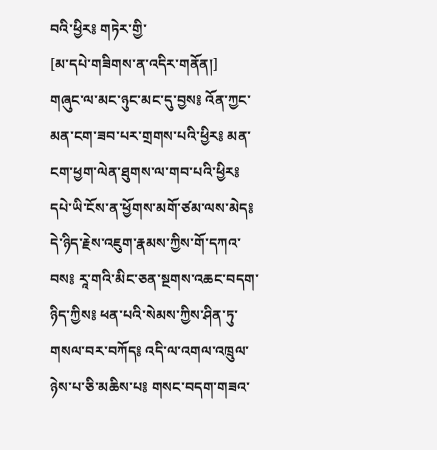བའི་ཕྱིར༔ གཏེར་གྱི་
[མ་དཔེ་གཟིགས་ན་འདིར་གནོན།]
གཞུང་ལ་མང་ཉུང་མང་དུ་བྱས༔ འོན་ཀྱང་མན་ངག་ཟབ་པར་གྲགས་པའི་ཕྱིར༔ མན་ངག་ཕྱག་ལེན་ཐུགས་ལ་གབ་པའི་ཕྱིར༔ དཔེ་ཡི་ངོས་ན་ཕྱོགས་མགོ་ཙམ་ལས་མེད༔ དེ་ཉིད་རྗེས་འཇུག་རྣམས་ཀྱིས་གོ་དཀའ་བས༔ རཱ་གའི་མིང་ཅན་སྔགས་འཆང་བདག་ཉིད་ཀྱིས༔ ཕན་པའི་སེམས་ཀྱིས་ཤིན་ཏུ་གསལ་བར་བཀོད༔ འདི་ལ་འགལ་འཁྲུལ་ཉེས་པ་ཅི་མཆིས་པ༔ གསང་བདག་གཟའ་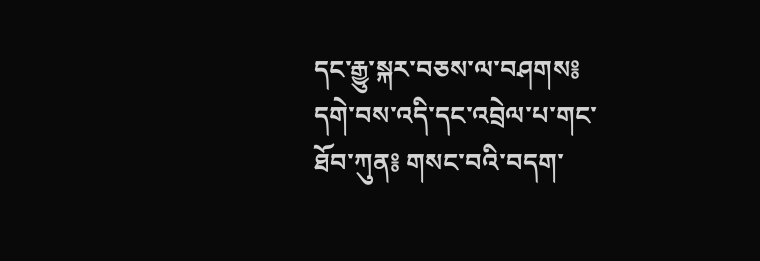དང་རྒྱུ་སྐར་བཅས་ལ་བཤགས༔ དགེ་བས་འདི་དང་འབྲེལ་པ་གང་ཐོབ་ཀུན༔ གསང་བའི་བདག་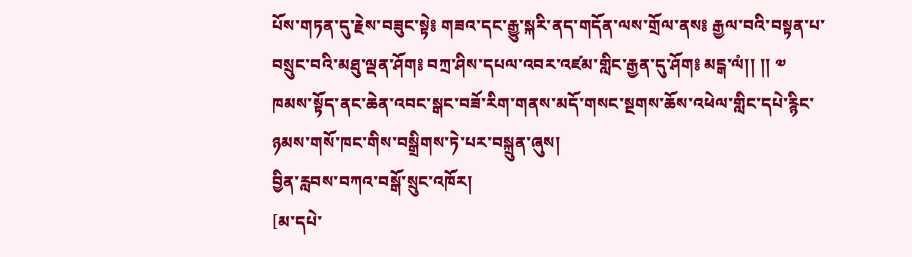པོས་གཏན་དུ་རྗེས་བཟུང་སྟེ༔ གཟའ་དང་རྒྱུ་སྐརི་ནད་གདོན་ལས་གྲོལ་ནས༔ རྒྱལ་བའི་བསྟན་པ་བསྲུང་བའི་མཐུ་ལྡན་ཤོག༔ བཀྲ་ཤིས་དཔལ་འབར་འཛམ་གླིང་རྒྱན་དུ་ཤོག༔ མངྒ་ལཾ།། །། ༧ ཁམས་སྟོད་ནང་ཆེན་འབང་སྒང་བཟོ་རིག་གནས་མདོ་གསང་སྔགས་ཆོས་འཕེལ་གླིང་དཔེ་རྙིང་ཉམས་གསོ་ཁང་གིས་བསྒྲིགས་ཏེ་པར་བསྐྲུན་ཞུས།
བྱིན་རླབས་བཀའ་བསྒོ་སྲུང་འཁོར།
[མ་དཔེ་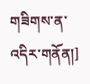གཟིགས་ན་འདིར་གནོན།]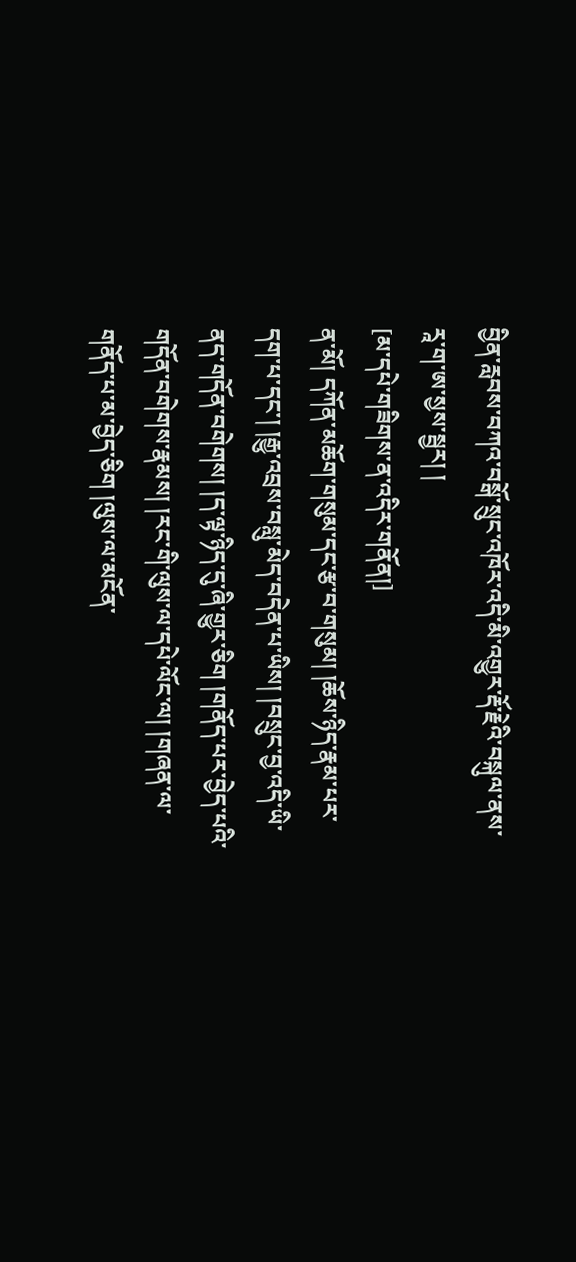བྱིན་རླབས་བཀའ་བསྒོ་སྲུང་འཁོར་འདི་མི་འགྱུར་རྡོ་རྗེའི་བསྐུལ་ནས་རཱ་ག་ཨ་སྱས་སྦྱར། །
[མ་དཔེ་གཟིགས་ན་འདིར་གནོན།]
ན་མོ། དཀོན་མཆོག་གསུམ་དང་རྩ་བ་གསུམ། །ཆོས་ཉིད་རྣམ་པར་དག་པ་དང་། །རྒྱུ་འབྲས་བསླུ་མེད་བདེན་པ་ཡིས། །བསྲུང་བྱ་འདི་ཡི་ནད་གདོན་བགེགས། །ད་ལྟ་ཉིད་དུ་ཞི་གྱུར་ཅིག །གནོད་པར་བྱེད་པའི་གདོན་བགེགས་རྣམས། །རང་གི་ལུས་ལ་དཔེ་ལོང་ལ། །གཞན་ལ་གནོད་པ་མ་བྱེད་ཅིག །ལུས་ལ་མངོན་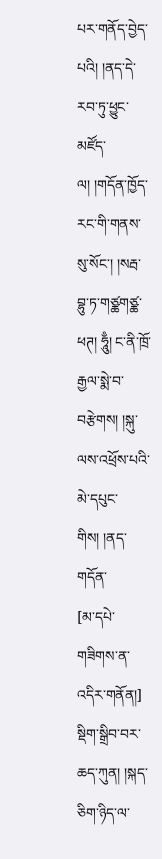པར་གནོད་བྱེད་པའི། །ནད་དེ་རབ་ཏུ་ཕྱུང་མཛོད་ལ། །གདོན་ཁྱོད་རང་གི་གནས་སུ་སོང་། །སརྦ་བྷུ་ཏ་གཙྪགཙྪ་ཕཊ། ཧཱུྃ། ང་ནི་ཁྲོ་རྒྱལ་སྨེ་བ་བརྩེགས། །སྐུ་ལས་འཕྲོས་པའི་མེ་དཔུང་གིས། །ནད་གདོན་
[མ་དཔེ་གཟིགས་ན་འདིར་གནོན།]
སྡིག་སྒྲིབ་བར་ཆད་ཀུན། །སྐད་ཅིག་ཉིད་ལ་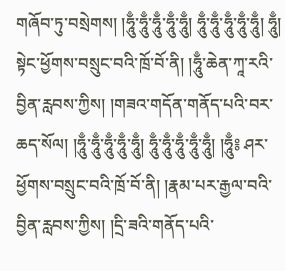གཞོབ་ཏུ་བསྲེགས། །ཧཱུྃ་ཧཱུྃ་ཧཱུྃ་ཧཱུྃ་ཧཱུྃ། ཧཱུྃ་ཧཱུྃ་ཧཱུྃ་ཧཱུྃ་ཧཱུྃ། ཧཱུྃ། སྟེང་ཕྱོགས་བསྲུང་བའི་ཁྲོ་བོ་ནི། །ཧཱུྃ་ཆེན་ཀཱ་རའི་བྱིན་རླབས་ཀྱིས། །གཟའ་གདོན་གནོད་པའི་བར་ཆད་སོལ། །ཧཱུྃ་ཧཱུྃ་ཧཱུྃ་ཧཱུྃ་ཧཱུྃ། ཧཱུྃ་ཧཱུྃ་ཧཱུྃ་ཧཱུྃ་ཧཱུྃ། །ཧཱུྃ༔ ཤར་ཕྱོགས་བསྲུང་བའི་ཁྲོ་བོ་ནི། །རྣམ་པར་རྒྱལ་བའི་བྱིན་རླབས་ཀྱིས། །དྲི་ཟའི་གནོད་པའི་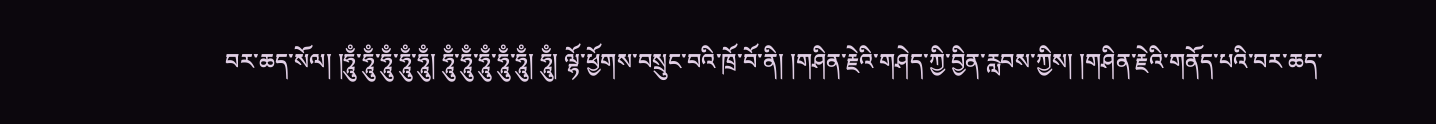བར་ཆད་སོལ། །ཧཱུྃ་ཧཱུྃ་ཧཱུྃ་ཧཱུྃ་ཧཱུྃ། ཧཱུྃ་ཧཱུྃ་ཧཱུྃ་ཧཱུྃ་ཧཱུྃ། ཧཱུྃ། ལྷོ་ཕྱོགས་བསྲུང་བའི་ཁྲོ་བོ་ནི། །གཤིན་རྗེའི་གཤེད་ཀྱི་བྱིན་རླབས་ཀྱིས། །གཤིན་རྗེའི་གནོད་པའི་བར་ཆད་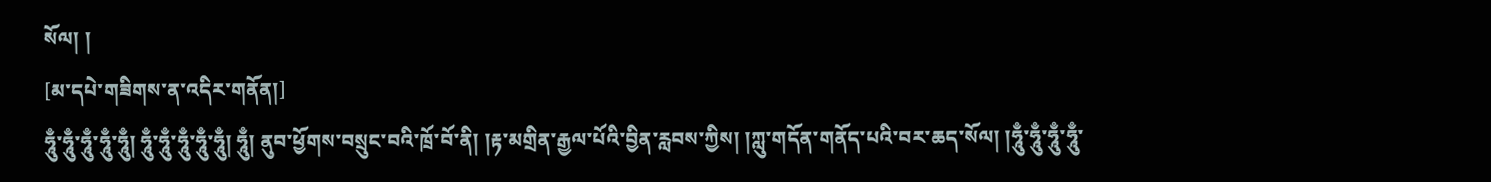སོལ། །
[མ་དཔེ་གཟིགས་ན་འདིར་གནོན།]
ཧཱུྃ་ཧཱུྃ་ཧཱུྃ་ཧཱུྃ་ཧཱུྃ། ཧཱུྃ་ཧཱུྃ་ཧཱུྃ་ཧཱུྃ་ཧཱུྃ། ཧཱུྃ། ནུབ་ཕྱོགས་བསྲུང་བའི་ཁྲོ་བོ་ནི། །རྟ་མགྲིན་རྒྱལ་པོའི་བྱིན་རླབས་ཀྱིས། །ཀླུ་གདོན་གནོད་པའི་བར་ཆད་སོལ། །ཧཱུྃ་ཧཱུྃ་ཧཱུྃ་ཧཱུྃ་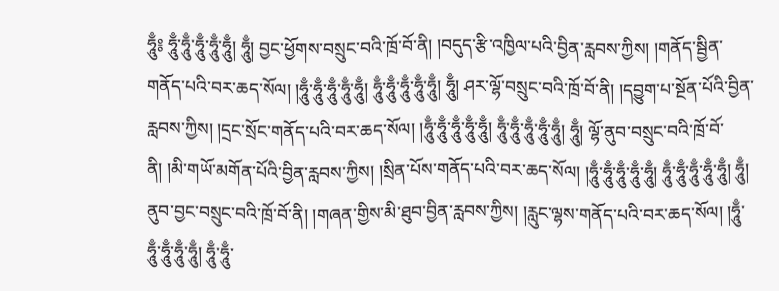ཧཱུྃ༔ ཧཱུྃ་ཧཱུྃ་ཧཱུྃ་ཧཱུྃ་ཧཱུྃ། ཧཱུྃ། བྱང་ཕྱོགས་བསྲུང་བའི་ཁྲོ་བོ་ནི། །བདུད་རྩི་འཁྱིལ་པའི་བྱིན་རླབས་ཀྱིས། །གནོད་སྦྱིན་གནོད་པའི་བར་ཆད་སོལ། །ཧཱུྃ་ཧཱུྃ་ཧཱུྃ་ཧཱུྃ་ཧཱུྃ། ཧཱུྃ་ཧཱུྃ་ཧཱུྃ་ཧཱུྃ་ཧཱུྃ། ཧཱུྃ། ཤར་ལྷོ་བསྲུང་བའི་ཁྲོ་བོ་ནི། །དབྱུག་པ་སྔོན་པོའི་བྱིན་རླབས་ཀྱིས། །དྲང་སྲོང་གནོད་པའི་བར་ཆད་སོལ། །ཧཱུྃ་ཧཱུྃ་ཧཱུྃ་ཧཱུྃ་ཧཱུྃ། ཧཱུྃ་ཧཱུྃ་ཧཱུྃ་ཧཱུྃ་ཧཱུྃ། ཧཱུྃ། ལྷོ་ནུབ་བསྲུང་བའི་ཁྲོ་བོ་ནི། །མི་གཡོ་མགོན་པོའི་བྱིན་རླབས་ཀྱིས། །སྲིན་པོས་གནོད་པའི་བར་ཆད་སོལ། །ཧཱུྃ་ཧཱུྃ་ཧཱུྃ་ཧཱུྃ་ཧཱུྃ། ཧཱུྃ་ཧཱུྃ་ཧཱུྃ་ཧཱུྃ་ཧཱུྃ། ཧཱུྃ། ནུབ་བྱང་བསྲུང་བའི་ཁྲོ་བོ་ནི། །གཞན་གྱིས་མི་ཐུབ་བྱིན་རླབས་ཀྱིས། །རླུང་ལྷས་གནོད་པའི་བར་ཆད་སོལ། །ཧཱུྃ་ཧཱུྃ་ཧཱུྃ་ཧཱུྃ་ཧཱུྃ། ཧཱུྃ་ཧཱུྃ་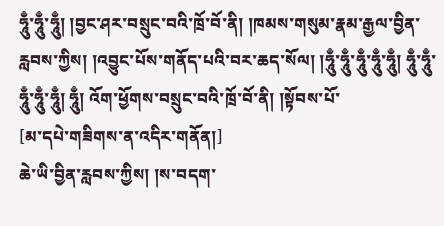ཧཱུྃ་ཧཱུྃ་ཧཱུྃ། །བྱང་ཤར་བསྲུང་བའི་ཁྲོ་བོ་ནི། །ཁམས་གསུམ་རྣམ་རྒྱལ་བྱིན་རླབས་ཀྱིས། །འབྱུང་པོས་གནོད་པའི་བར་ཆད་སོལ། །ཧཱུྃ་ཧཱུྃ་ཧཱུྃ་ཧཱུྃ་ཧཱུྃ། ཧཱུྃ་ཧཱུྃ་ཧཱུྃ་ཧཱུྃ་ཧཱུྃ། ཧཱུྃ། འོག་ཕྱོགས་བསྲུང་བའི་ཁྲོ་བོ་ནི། །སྟོབས་པོ་
[མ་དཔེ་གཟིགས་ན་འདིར་གནོན།]
ཆེ་ཡི་བྱིན་རླབས་ཀྱིས། །ས་བདག་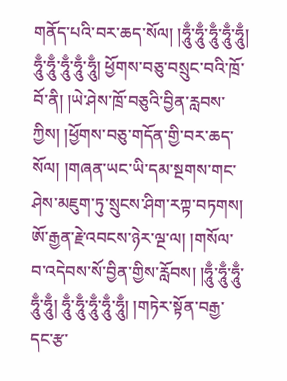གནོད་པའི་བར་ཆད་སོལ། །ཧཱུྃ་ཧཱུྃ་ཧཱུྃ་ཧཱུྃ་ཧཱུྃ། ཧཱུྃ་ཧཱུྃ་ཧཱུྃ་ཧཱུྃ་ཧཱུྃ། ཕྱོགས་བཅུ་བསྲུང་བའི་ཁྲོ་བོ་ནི། །ཡེ་ཤེས་ཁྲོ་བཅུའི་བྱིན་རླབས་ཀྱིས། །ཕྱོགས་བཅུ་གདོན་གྱི་བར་ཆད་སོལ། །གཞན་ཡང་ཡི་དམ་སྔགས་གང་ཤེས་མཇུག་ཏུ་སྲུངས་ཤིག་རཀྟ་བཏགས། ཨོ་རྒྱན་རྗེ་འབངས་ཉེར་ལྔ་ལ། །གསོལ་བ་འདེབས་སོ་བྱིན་གྱིས་རློབས། །ཧཱུྃ་ཧཱུྃ་ཧཱུྃ་ཧཱུྃ་ཧཱུྃ། ཧཱུྃ་ཧཱུྃ་ཧཱུྃ་ཧཱུྃ་ཧཱུྃ། །གཏེར་སྟོན་བརྒྱ་དང་རྩ་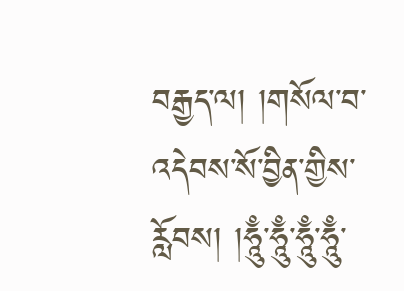བརྒྱད་ལ། །གསོལ་བ་འདེབས་སོ་བྱིན་གྱིས་རློབས། །ཧཱུྃ་ཧཱུྃ་ཧཱུྃ་ཧཱུྃ་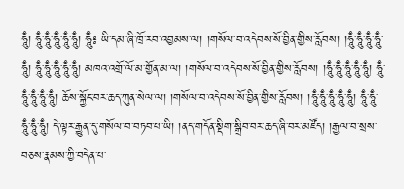ཧཱུྃ། ཧཱུྃ་ཧཱུྃ་ཧཱུྃ་ཧཱུྃ་ཧཱུྃ། ཧཱུྃ༔ ཡི་དམ་ཞི་ཁྲོ་རབ་འབྱམས་ལ། །གསོལ་བ་འདེབས་སོ་བྱིན་གྱིས་རློབས། །ཧཱུྃ་ཧཱུྃ་ཧཱུྃ་ཧཱུྃ་ཧཱུྃ། ཧཱུྃ་ཧཱུྃ་ཧཱུྃ་ཧཱུྃ་ཧཱུྃ། མཁའ་འགྲོ་ལོ་མ་གྱོན་མ་ལ། །གསོལ་བ་འདེབས་སོ་བྱིན་གྱིས་རློབས། །ཧཱུྃ་ཧཱུྃ་ཧཱུྃ་ཧཱུྃ་ཧཱུྃ། ཧཱུྃ་ཧཱུྃ་ཧཱུྃ་ཧཱུྃ་ཧཱུྃ། ཆོས་སྐྱོང་བར་ཆད་ཀུན་སེལ་ལ། །གསོལ་བ་འདེབས་སོ་བྱིན་གྱིས་རློབས། །ཧཱུྃ་ཧཱུྃ་ཧཱུྃ་ཧཱུྃ་ཧཱུྃ། ཧཱུྃ་ཧཱུྃ་ཧཱུྃ་ཧཱུྃ་ཧཱུྃ། དེ་ལྟར་རྒྱུན་དུ་གསོལ་བ་བཏབ་པ་ཡི། །ནད་གདོན་སྡིག་སྒྲིབ་བར་ཆད་ཞི་བར་མཛོད། །རྒྱལ་བ་སྲས་བཅས་རྣམས་ཀྱི་བདེན་པ་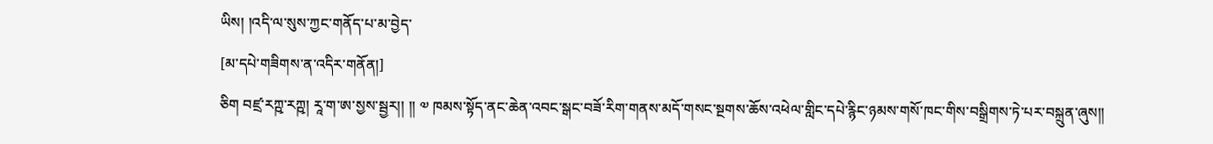ཡིས། །འདི་ལ་སུས་ཀྱང་གནོད་པ་མ་བྱེད་
[མ་དཔེ་གཟིགས་ན་འདིར་གནོན།]
ཅིག བཛྲ་རཀྵ་རཀྵ། རཱ་ག་ཨ་སྱས་སྦྱར།། །། ༧ ཁམས་སྟོད་ནང་ཆེན་འབང་སྒང་བཟོ་རིག་གནས་མདོ་གསང་སྔགས་ཆོས་འཕེལ་གླིང་དཔེ་རྙིང་ཉམས་གསོ་ཁང་གིས་བསྒྲིགས་ཏེ་པར་བསྐྲུན་ཞུས།།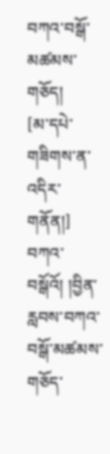བཀའ་བསྒོ་མཚམས་གཅོད།
[མ་དཔེ་གཟིགས་ན་འདིར་གནོན།]
བཀའ་བསྒོའོ། །བྱིན་རླབས་བཀའ་བསྒོ་མཚམས་གཅོད་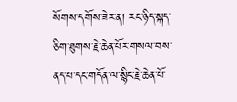སོགས་དགོས་ཟེར་ན། རང་ཉིད་སྐད་ཅིག་ཐུགས་རྗེ་ཆེན་པོར་གསལ་བས་ནད་པ་དང་གདོན་ལ་སྙིང་རྗེ་ཆེན་པོ་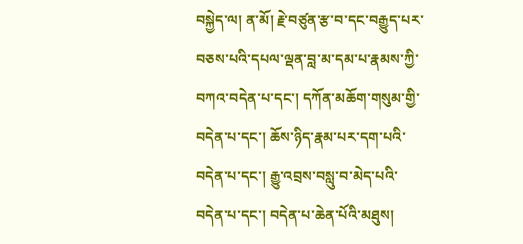བསྐྱེད་ལ། ན་མོ། རྗེ་བཙུན་རྩ་བ་དང་བརྒྱུད་པར་བཅས་པའི་དཔལ་ལྡན་བླ་མ་དམ་པ་རྣམས་ཀྱི་བཀའ་བདེན་པ་དང་། དཀོན་མཆོག་གསུམ་གྱི་བདེན་པ་དང་། ཆོས་ཉིད་རྣམ་པར་དག་པའི་བདེན་པ་དང་། རྒྱུ་འབྲས་བསླུ་བ་མེད་པའི་བདེན་པ་དང་། བདེན་པ་ཆེན་པོའི་མཐུས།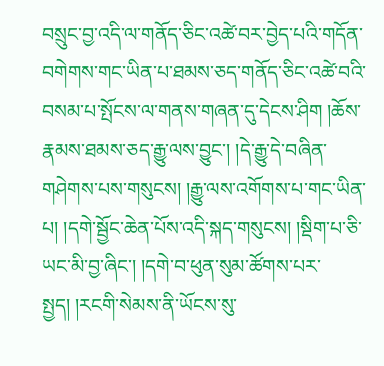བསྲུང་བྱ་འདི་ལ་གནོད་ཅིང་འཚེ་བར་བྱེད་པའི་གདོན་བགེགས་གང་ཡིན་པ་ཐམས་ཅད་གནོད་ཅིང་འཚེ་བའི་བསམ་པ་སྤོངས་ལ་གནས་གཞན་དུ་དེངས་ཤིག །ཆོས་རྣམས་ཐམས་ཅད་རྒྱུ་ལས་བྱུང་། །དེ་རྒྱུ་དེ་བཞིན་གཤེགས་པས་གསུངས། །རྒྱུ་ལས་འགོགས་པ་གང་ཡིན་པ། །དགེ་སྦྱོང་ཆེན་པོས་འདི་སྐད་གསུངས། །སྡིག་པ་ཅི་ཡང་མི་བྱ་ཞིང་། །དགེ་བ་ཕུན་སུམ་ཚོགས་པར་སྤྱད། །རངགི་སེམས་ནི་ཡོངས་སུ་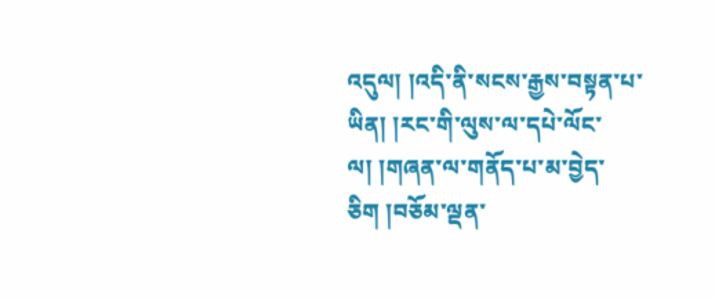འདུལ། །འདི་ནི་སངས་རྒྱས་བསྟན་པ་ཡིན། །རང་གི་ལུས་ལ་དཔེ་ལོང་ལ། །གཞན་ལ་གནོད་པ་མ་བྱེད་ཅིག །བཅོམ་ལྡན་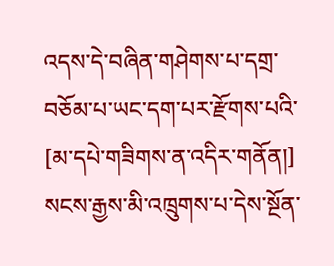འདས་དེ་བཞིན་གཤེགས་པ་དགྲ་བཅོམ་པ་ཡང་དག་པར་རྫོགས་པའི་
[མ་དཔེ་གཟིགས་ན་འདིར་གནོན།]
སངས་རྒྱས་མི་འཁྲུགས་པ་དེས་སྔོན་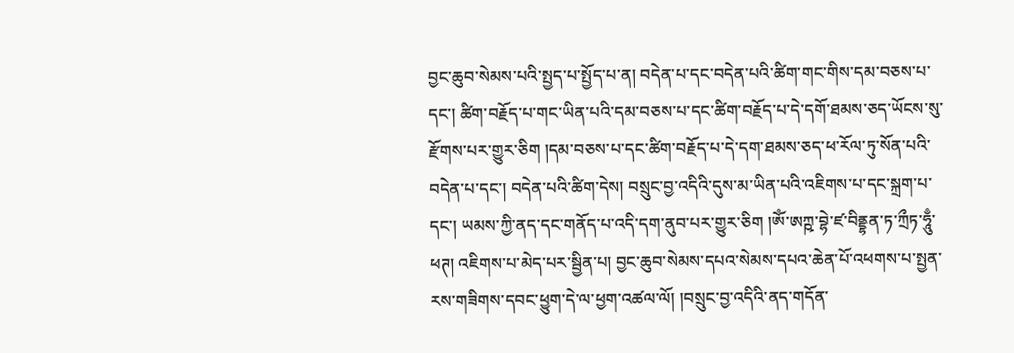བྱང་ཆུབ་སེམས་པའི་སྤྱད་པ་སྤྱོད་པ་ན། བདེན་པ་དང་བདེན་པའི་ཚིག་གང་གིས་དམ་བཅས་པ་དང་། ཚིག་བརྗོད་པ་གང་ཡིན་པའི་དམ་བཅས་པ་དང་ཚིག་བརྗོད་པ་དེ་དགོ་ཐམས་ཅད་ཡོངས་སུ་རྫོགས་པར་གྱུར་ཅིག །དམ་བཅས་པ་དང་ཚིག་བརྗོད་པ་དེ་དག་ཐམས་ཅད་ཕ་རོལ་ཏུ་སོན་པའི་བདེན་པ་དང་། བདེན་པའི་ཚིག་དེས། བསྲུང་བྱ་འདིའི་དུས་མ་ཡིན་པའི་འཇིགས་པ་དང་སྐྲག་པ་དང་། ཡམས་ཀྱི་ནད་དང་གནོད་པ་འདི་དག་ནུབ་པར་གྱུར་ཅིག །ཨོཾ་ཨཀྵ་བྷེ་ཛ་བིནྡྷན་ཏ་ཀྲྀཏ་ཧཱུྃ་ཕཊ། འཇིགས་པ་མེད་པར་སྦྱིན་པ། བྱང་ཆུབ་སེམས་དཔའ་སེམས་དཔའ་ཆེན་པོ་འཕགས་པ་སྤྱན་རས་གཟིགས་དབང་ཕྱུག་དེ་ལ་ཕྱག་འཚལ་ལོ། །བསྲུང་བྱ་འདིའི་ནད་གདོན་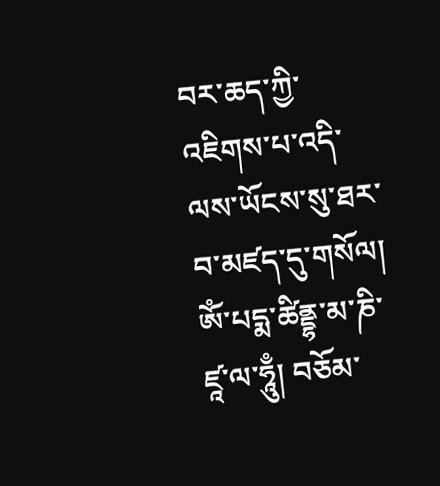བར་ཆད་ཀྱི་འཇིགས་པ་འདི་ལས་ཡོངས་སུ་ཐར་བ་མཛད་དུ་གསོལ། ཨོཾ་པདྨ་ཚིནྡྷ་མ་ཎི་ཛཱ་ལ་ཧཱུྃ། བཅོམ་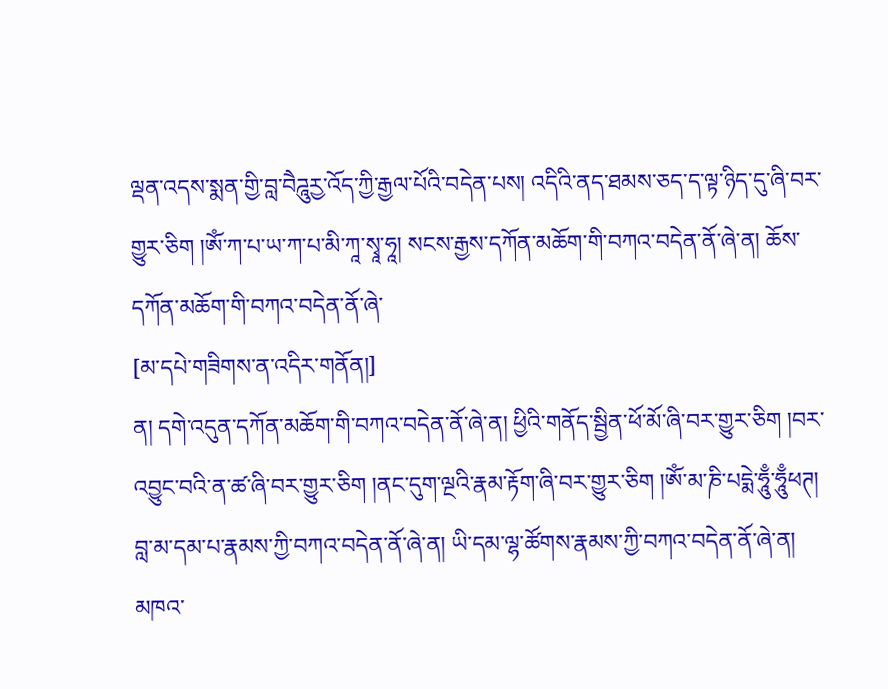ལྡན་འདས་སྨན་གྱི་བླ་བཻཌཱུརྱ་འོད་ཀྱི་རྒྱལ་པོའི་བདེན་པས། འདིའི་ནད་ཐམས་ཅད་ད་ལྟ་ཉིད་དུ་ཞི་བར་གྱུར་ཅིག །ཨོཾ་ཀ་པ་ཡ་ཀ་པ་མི་ཀཱ་སྭཱ་ཧཱ། སངས་རྒྱས་དཀོན་མཆོག་གི་བཀའ་བདེན་ནོ་ཞེ་ན། ཆོས་དཀོན་མཆོག་གི་བཀའ་བདེན་ནོ་ཞེ་
[མ་དཔེ་གཟིགས་ན་འདིར་གནོན།]
ན། དགེ་འདུན་དཀོན་མཆོག་གི་བཀའ་བདེན་ནོ་ཞེ་ན། ཕྱིའི་གནོད་སྦྱིན་ཕོ་མོ་ཞི་བར་གྱུར་ཅིག །བར་འབྱུང་བའི་ན་ཚ་ཞི་བར་གྱུར་ཅིག །ནང་དུག་ལྔའི་རྣམ་རྟོག་ཞི་བར་གྱུར་ཅིག །ཨོཾ་མ་ཎི་པདྨེ་ཧཱུྃ་ཧཱུྃཕཊ། བླ་མ་དམ་པ་རྣམས་ཀྱི་བཀའ་བདེན་ནོ་ཞེ་ན། ཡི་དམ་ལྷ་ཚོགས་རྣམས་ཀྱི་བཀའ་བདེན་ནོ་ཞེ་ན། མཁའ་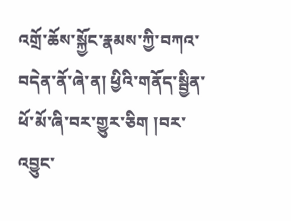འགྲོ་ཆོས་སྐྱོང་རྣམས་ཀྱི་བཀའ་བདེན་ནོ་ཞེ་ན། ཕྱིའི་གནོད་སྦྱིན་ཕོ་མོ་ཞི་བར་གྱུར་ཅིག །བར་འབྱུང་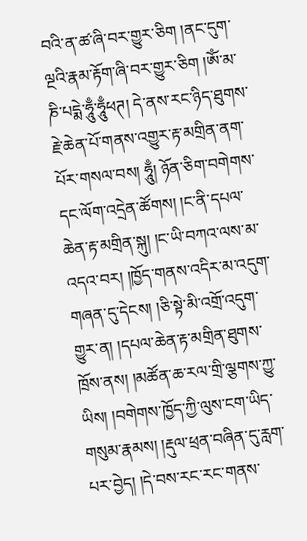བའི་ན་ཚ་ཞི་བར་གྱུར་ཅིག །ནང་དུག་ལྔའི་རྣམ་རྟོག་ཞི་བར་གྱུར་ཅིག །ཨོཾ་མ་ཎི་པདྨེ་ཧཱུྃ་ཧཱུྃཕཊ། དེ་ནས་རང་ཉིད་ཐུགས་རྗེ་ཆེན་པོ་གནས་འགྱུར་རྟ་མགྲིན་ནག་པོར་གསལ་བས། ཧཱུྃ། ཉོན་ཅིག་བགེགས་དང་ལོག་འདྲེན་ཚོགས། །ང་ནི་དཔལ་ཆེན་རྟ་མགྲིན་སྐུ། །ང་ཡི་བཀའ་ལས་མ་འདའ་བར། །ཁྱོད་གནས་འདིར་མ་འདུག་གཞན་དུ་དེངས། །ཅི་སྟེ་མི་འགྲོ་འདུག་གྱུར་ན། །དཔལ་ཆེན་རྟ་མགྲིན་ཐུགས་ཁྲོས་ནས། །མཚོན་ཆ་རལ་གྲི་ལྕགས་ཀྱུ་ཡིས། །བགེགས་ཁྱོད་ཀྱི་ལུས་ངག་ཡིད་གསུམ་རྣམས། །རྡུལ་ཕྲན་བཞིན་དུ་རླག་པར་བྱེད། །དེ་བས་རང་རང་གནས་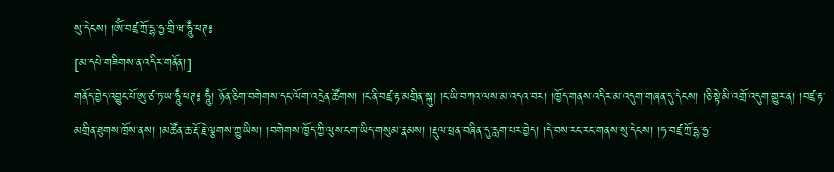སུ་དེངས། །ཨོཾ་བཛྲ་ཀྲོ་དྷ་ཧྱ་གྲི་ཝ་ཧཱུྃ་ཕཊ༔
[མ་དཔེ་གཟིགས་ན་འདིར་གནོན།]
གནོད་བྱེད་འབྱུང་པོ་ཨུ་ཙ་ཏ་ཡ་ཧཱུྃ་ཕཊ༔ ཧཱུྃ། ཉོན་ཅིག་བགེགས་དང་ལོག་འདྲེན་ཚོགས། །ང་ནི་བཛྲ་རྟ་མགྲིན་སྐུ། །ང་ཡི་བཀའ་ལས་མ་འདའ་བར། །ཁྱོད་གནས་འདིར་མ་འདུག་གཞན་དུ་དེངས། །ཅི་སྟེ་མི་འགྲོ་འདུག་གྱུར་ན། །བཛྲ་རྟ་མགྲིན་ཐུགས་ཁྲོས་ནས། །མཚོན་ཆ་རྡོ་རྗེ་ལྕགས་ཀྱུ་ཡིས། །བགེགས་ཁྱོད་ཀྱི་ལུས་ངག་ཡིད་གསུམ་རྣམས། །རྡུལ་ཕྲན་བཞིན་དུ་རླག་པར་བྱེད། །དེ་བས་རང་རང་གནས་སུ་དེངས། །ཧ་བཛྲ་ཀྲོ་དྷ་ཧྱ་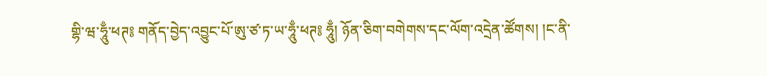གྷི་ཝ་ཧཱུྃ་ཕཊ༔ གནོད་བྱེད་འབྱུང་པོ་ཨུ་ཙ་ཏ་ཡ་ཧཱུྃ་ཕཊ༔ ཧཱུྃ། ཉོན་ཅིག་བགེགས་དང་ལོག་འདྲེན་ཚོགས། །ང་ནི་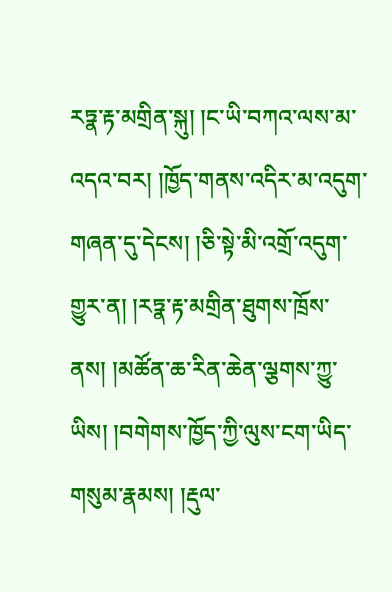རཏྣ་རྟ་མགྲིན་སྐུ། །ང་ཡི་བཀའ་ལས་མ་འདའ་བར། །ཁྱོད་གནས་འདིར་མ་འདུག་གཞན་དུ་དེངས། །ཅི་སྟེ་མི་འགྲོ་འདུག་གྱུར་ན། །རཏྣ་རྟ་མགྲིན་ཐུགས་ཁྲོས་ནས། །མཚོན་ཆ་རིན་ཆེན་ལྕགས་ཀྱུ་ཡིས། །བགེགས་ཁྱོད་ཀྱི་ལུས་ངག་ཡིད་གསུམ་རྣམས། །རྡུལ་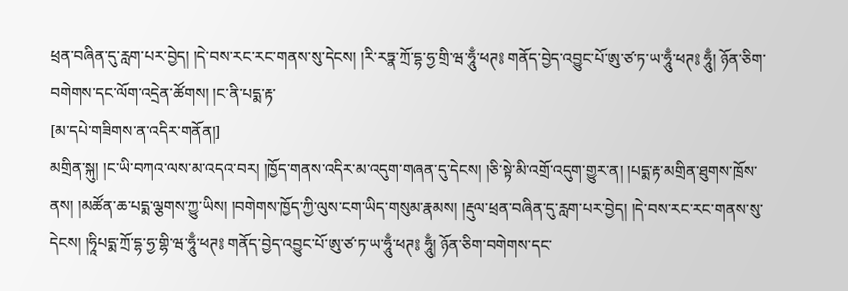ཕྲན་བཞིན་དུ་རླག་པར་བྱེད། །དེ་བས་རང་རང་གནས་སུ་དེངས། །རི་རཏྣ་ཀྲོ་དྷ་ཧྱ་གྲི་ཝ་ཧཱུྃ་ཕཊ༔ གནོད་བྱེད་འབྱུང་པོ་ཨུ་ཙ་ཏ་ཡ་ཧཱུྃ་ཕཊ༔ ཧཱུྃ། ཉོན་ཅིག་བགེགས་དང་ལོག་འདྲེན་ཚོགས། །ང་ནི་པདྨ་རྟ་
[མ་དཔེ་གཟིགས་ན་འདིར་གནོན།]
མགྲིན་སྐུ། །ང་ཡི་བཀའ་ལས་མ་འདའ་བར། །ཁྱོད་གནས་འདིར་མ་འདུག་གཞན་དུ་དེངས། །ཅི་སྟེ་མི་འགྲོ་འདུག་གྱུར་ན། །པདྨ་རྟ་མགྲིན་ཐུགས་ཁྲོས་ནས། །མཚོན་ཆ་པདྨ་ལྕགས་ཀྱུ་ཡིས། །བགེགས་ཁྱོད་ཀྱི་ལུས་ངག་ཡིད་གསུམ་རྣམས། །རྡུལ་ཕྲན་བཞིན་དུ་རླག་པར་བྱེད། །དེ་བས་རང་རང་གནས་སུ་དེངས། །ཧཱིཔདྨ་ཀྲོ་དྷ་ཧྱ་གྷི་ཝ་ཧཱུྃ་ཕཊ༔ གནོད་བྱེད་འབྱུང་པོ་ཨུ་ཙ་ཏ་ཡ་ཧཱུྃ་ཕཊ༔ ཧཱུྃ། ཉོན་ཅིག་བགེགས་དང་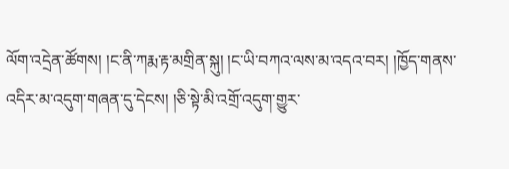ལོག་འདྲེན་ཚོགས། །ང་ནི་ཀརྨ་རྟ་མགྲིན་སྐུ། །ང་ཡི་བཀའ་ལས་མ་འདའ་བར། །ཁྱོད་གནས་འདིར་མ་འདུག་གཞན་དུ་དེངས། །ཅི་སྟེ་མི་འགྲོ་འདུག་གྱུར་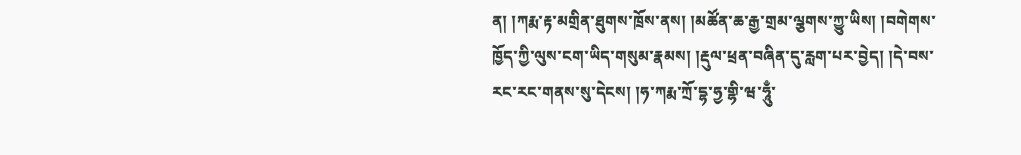ན། །ཀརྨ་རྟ་མགྲིན་ཐུགས་ཁྲོས་ནས། །མཚོན་ཆ་རྒྱ་གྲམ་ལྕགས་ཀྱུ་ཡིས། །བགེགས་ཁྱོད་ཀྱི་ལུས་ངག་ཡིད་གསུམ་རྣམས། །རྡུལ་ཕྲན་བཞིན་དུ་རླག་པར་བྱེད། །དེ་བས་རང་རང་གནས་སུ་དེངས། །ཧ་ཀརྨ་ཀྲོ་དྷ་ཧྱ་གྷི་ཝ་ཧཱུྃ་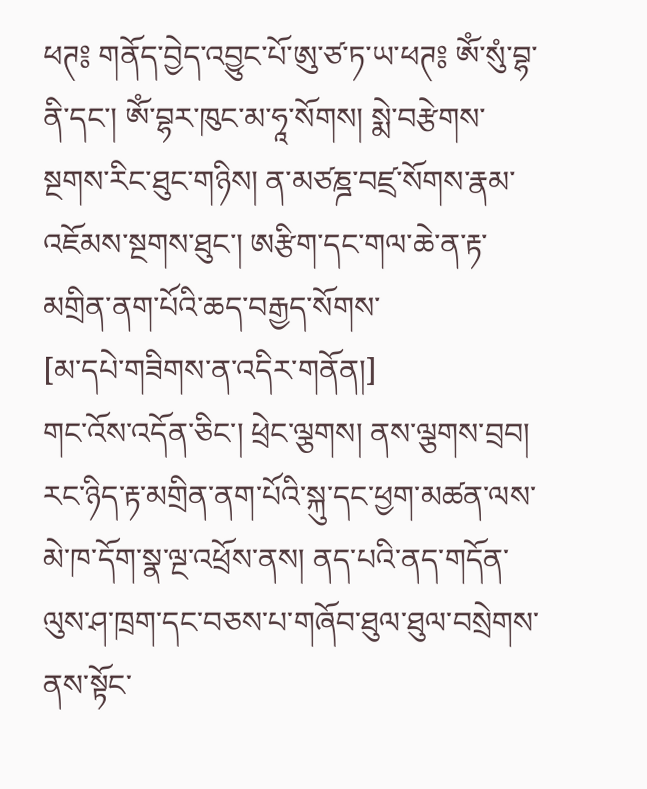ཕཊ༔ གནོད་བྱེད་འབྱུང་པོ་ཨུ་ཙ་ཏ་ཡ་ཕཊ༔ ཨོཾ་སུཾ་བྷ་ནི་དང་། ཨོཾ་བྷར་ཁུང་མ་ཧཱ་སོགས། སྨེ་བརྩེགས་སྔགས་རིང་ཐུང་གཉིས། ན་མཙཎྜ་བཛྲ་སོགས་རྣམ་འཇོམས་སྔགས་ཐུང་། ཨརྩིག་དང་གལ་ཆེ་ན་རྟ་མགྲིན་ནག་པོའི་ཆད་བརྒྱད་སོགས་
[མ་དཔེ་གཟིགས་ན་འདིར་གནོན།]
གང་འོས་འདོན་ཅིང་། ཕྲེང་ལྕགས། ནས་ལྕགས་བྲབ། རང་ཉིད་རྟ་མགྲིན་ནག་པོའི་སྐུ་དང་ཕྱག་མཚན་ལས་མེ་ཁ་དོག་སྣ་ལྔ་འཕྲོས་ནས། ནད་པའི་ནད་གདོན་ལུས་ཤ་ཁྲག་དང་བཅས་པ་གཞོབ་ཐུལ་ཐུལ་བསྲེགས་ནས་སྟོང་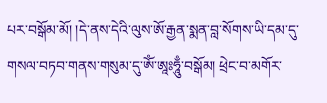པར་བསྒོམ་མོ། །དེ་ནས་དེའི་ལུས་ཨོ་རྒྱན་སྨན་བླ་སོགས་ཡི་དམ་དུ་གསལ་བཏབ་གནས་གསུམ་དུ་ཨོཾ་ཨཱཿཧཱུྃ་བསྒོམ། ཕྲེང་བ་མགོར་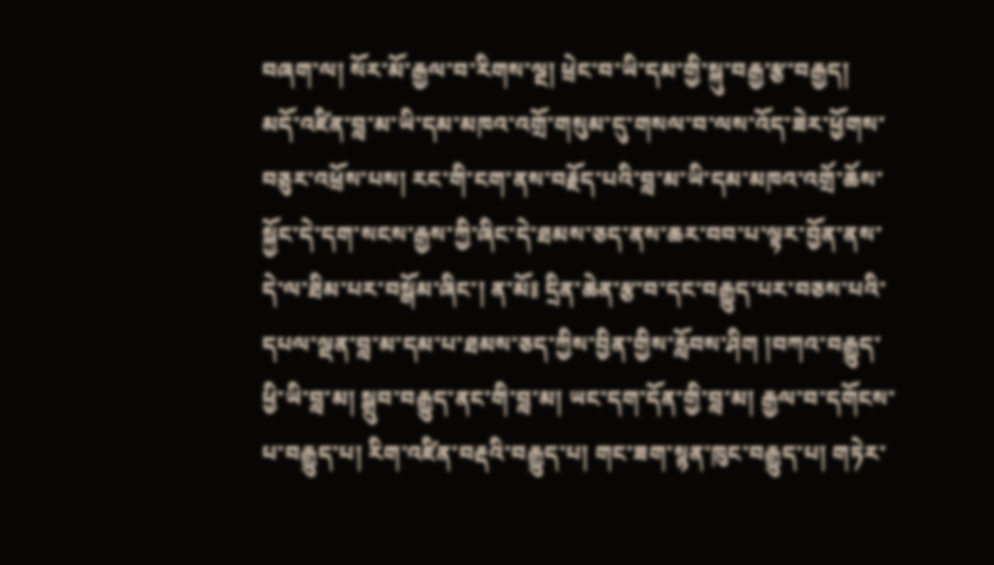བཞག་ལ། སོར་མོ་རྒྱལ་བ་རིགས་ལྔ། ཕྲེང་བ་ཡི་དམ་གྱི་སྐུ་བརྒྱ་རྩ་བརྒྱད། མདོ་འཛིན་བླ་མ་ཡི་དམ་མཁའ་འགྲོ་གསུམ་དུ་གསལ་བ་ལས་འོད་ཟེར་ཕྱོགས་བཅུར་འཕྲོས་པས། རང་གི་ངག་ནས་བརྗོད་པའི་བླ་མ་ཡི་དམ་མཁའ་འགྲོ་ཆོས་སྐྱོང་དེ་དག་སངས་རྒྱས་ཀྱི་ཞིང་དེ་ཐམས་ཅད་ནས་ཆར་བབ་པ་ལྟར་བྱོན་ནས་དེ་ལ་ཐིམ་པར་བསྒོམ་ཞིང་། ན་མོ༔ དྲིན་ཆེན་རྩ་བ་དང་བརྒྱུད་པར་བཅས་པའི་དཔལ་ལྡན་བླ་མ་དམ་པ་ཐམས་ཅད་ཀྱིས་བྱིན་གྱིས་རློབས་ཤིག །བཀའ་བརྒྱུད་ཕྱི་ཡི་བླ་མ། སྒྲུབ་བརྒྱུད་ནང་གི་བླ་མ། ཡང་དག་དོན་གྱི་བླ་མ། རྒྱལ་བ་དགོངས་པ་བརྒྱུད་པ། རིག་འཛིན་བརྡའི་བརྒྱུད་པ། གང་ཟག་སྙན་ཁུང་བརྒྱུད་པ། གཏེར་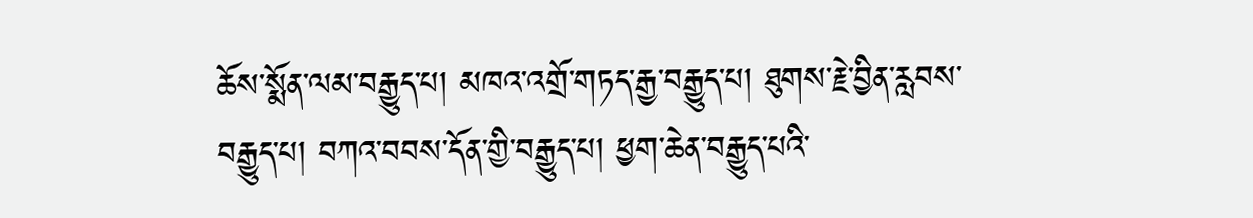ཆོས་སྨོན་ལམ་བརྒྱུད་པ། མཁའ་འགྲོ་གཏད་རྒྱ་བརྒྱུད་པ། ཐུགས་རྗེ་བྱིན་རླབས་བརྒྱུད་པ། བཀའ་བབས་དོན་གྱི་བརྒྱུད་པ། ཕྱག་ཆེན་བརྒྱུད་པའི་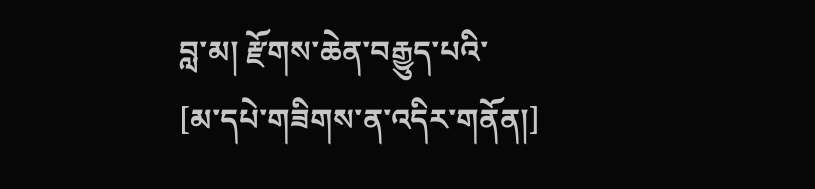བླ་མ། རྫོགས་ཆེན་བརྒྱུད་པའི་
[མ་དཔེ་གཟིགས་ན་འདིར་གནོན།]